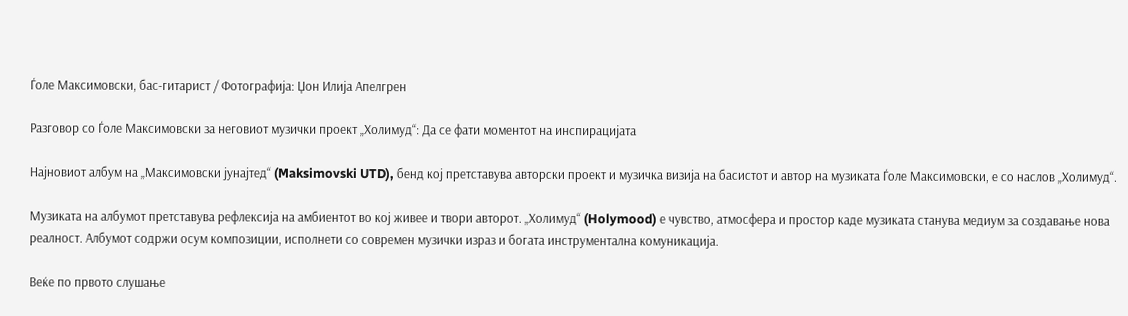Ѓоле Максимовски, бас-гитарист / Фотографија: Џон Илија Апелгрен

Разговор со Ѓоле Максимовски за неговиот музички проект „Холимуд“: Да се фати моментот на инспирацијата

Најновиот албум на „Максимовски јунајтед“ (Maksimovski UTD), бенд кој претставува авторски проект и музичка визија на басистот и автор на музиката Ѓоле Максимовски, е со наслов „Холимуд“.

Музиката на албумот претставува рефлексија на амбиентот во кој живее и твори авторот. „Холимуд“ (Holymood) е чувство, атмосфера и простор каде музиката станува медиум за создавање нова реалност. Албумот содржи осум композиции, исполнети со современ музички израз и богата инструментална комуникација.

Веќе по првото слушање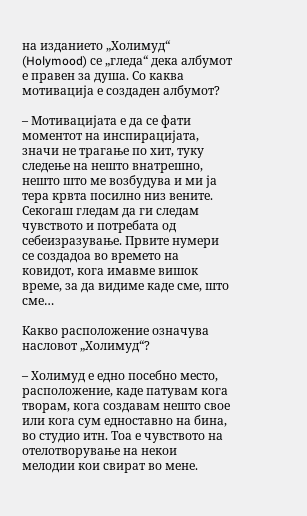на изданието „Холимуд“ (Holymood) се „гледа“ дека албумот е правен за душа. Со каква мотивација е создаден албумот?

– Мотивацијата е да се фати моментот на инспирацијата, значи не трагање по хит, туку следење на нешто внатрешно, нешто што ме возбудува и ми ја тера крвта посилно низ вените. Секогаш гледам да ги следам чувството и потребата од себеизразување. Првите нумери се создадоа во времето на ковидот, кога имавме вишок време, за да видиме каде сме, што сме…

Какво расположение означува насловот „Холимуд“?

– Холимуд е едно посебно место, расположение, каде патувам кога творам, кога создавам нешто свое или кога сум едноставно на бина, во студио итн. Тоа е чувството на отелотворување на некои мелодии кои свират во мене.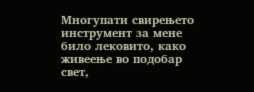Многупати свирењето инструмент за мене било лековито, како живеење во подобар свет,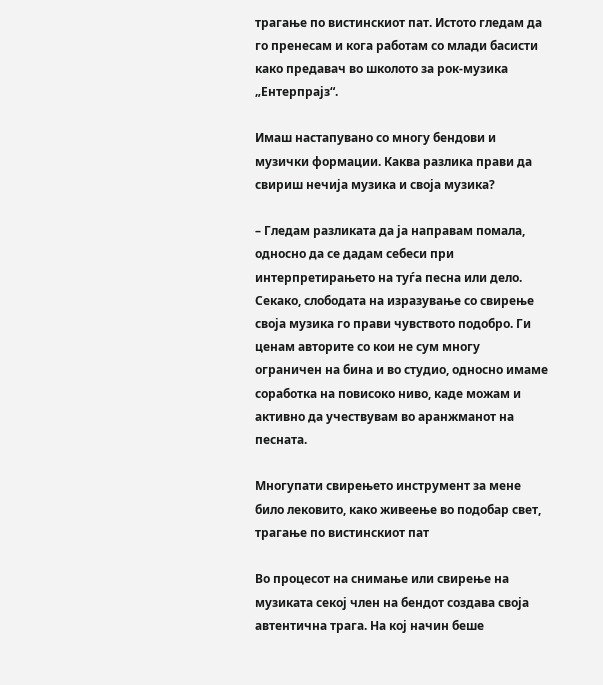трагање по вистинскиот пат. Истото гледам да го пренесам и кога работам со млади басисти како предавач во школото за рок-музика „Ентерпрајз“.

Имаш настапувано со многу бендови и музички формации. Каква разлика прави да свириш нечија музика и своја музика?

– Гледам разликата да ја направам помала, односно да се дадам себеси при интерпретирањето на туѓа песна или дело. Секако, слободата на изразување со свирење своја музика го прави чувството подобро. Ги ценам авторите со кои не сум многу ограничен на бина и во студио, односно имаме соработка на повисоко ниво, каде можам и активно да учествувам во аранжманот на песната.

Многупати свирењето инструмент за мене било лековито, како живеење во подобар свет, трагање по вистинскиот пат

Во процесот на снимање или свирење на музиката секој член на бендот создава своја автентична трага. На кој начин беше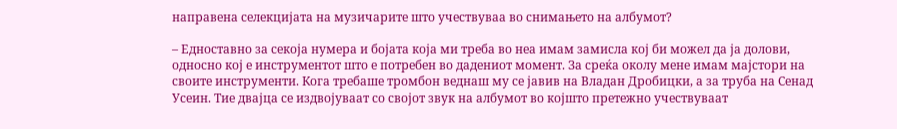направена селекцијата на музичарите што учествуваа во снимањето на албумот?

– Едноставно за секоја нумера и бојата која ми треба во неа имам замисла кој би можел да ја долови, односно кој е инструментот што е потребен во дадениот момент. За среќа околу мене имам мајстори на своите инструменти. Кога требаше тромбон веднаш му се јавив на Владан Дробицки, а за труба на Сенад Усеин. Тие двајца се издвојуваат со својот звук на албумот во којшто претежно учествуваат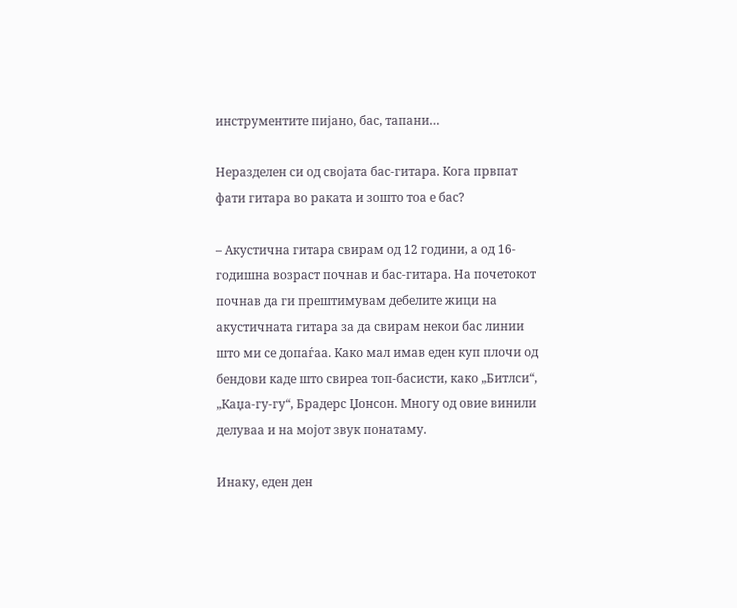инструментите пијано, бас, тапани…

Неразделен си од својата бас-гитара. Кога првпат фати гитара во раката и зошто тоа е бас?

– Акустична гитара свирам од 12 години, а од 16-годишна возраст почнав и бас-гитара. На почетокот почнав да ги прештимувам дебелите жици на акустичната гитара за да свирам некои бас линии што ми се допаѓаа. Како мал имав еден куп плочи од бендови каде што свиреа топ-басисти, како „Битлси“, „Каџа-гу-гу“, Брадерс Џонсон. Многу од овие винили делуваа и на мојот звук понатаму.

Инаку, еден ден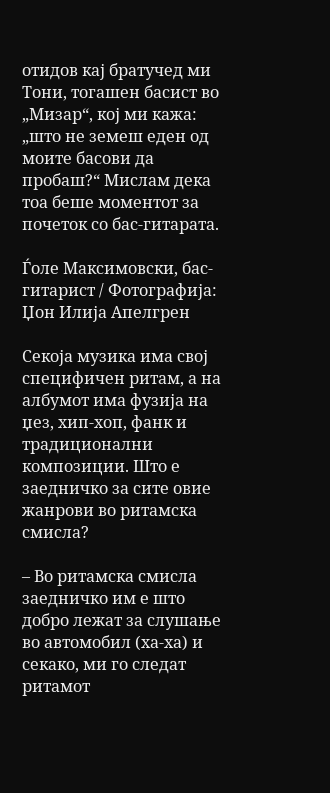отидов кај братучед ми Тони, тогашен басист во „Мизар“, кој ми кажа: „што не земеш еден од моите басови да пробаш?“ Мислам дека тоа беше моментот за почеток со бас-гитарата.

Ѓоле Максимовски, бас-гитарист / Фотографија: Џон Илија Апелгрен

Секоја музика има свој специфичен ритам, а на албумот има фузија на џез, хип-хоп, фанк и традиционални композиции. Што е заедничко за сите овие жанрови во ритамска смисла?

– Во ритамска смисла заедничко им е што добро лежат за слушање во автомобил (ха-ха) и секако, ми го следат ритамот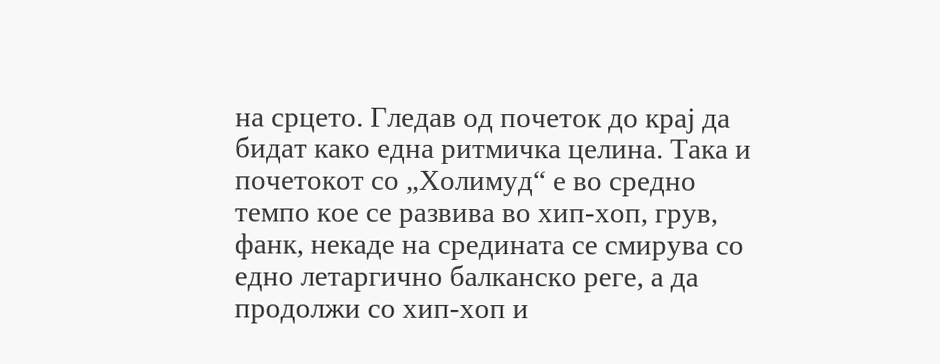на срцето. Гледав од почеток до крај да бидат како една ритмичка целина. Така и почетокот со „Холимуд“ е во средно темпо кое се развива во хип-хоп, грув, фанк, некаде на средината се смирува со едно летаргично балканско реге, а да продолжи со хип-хоп и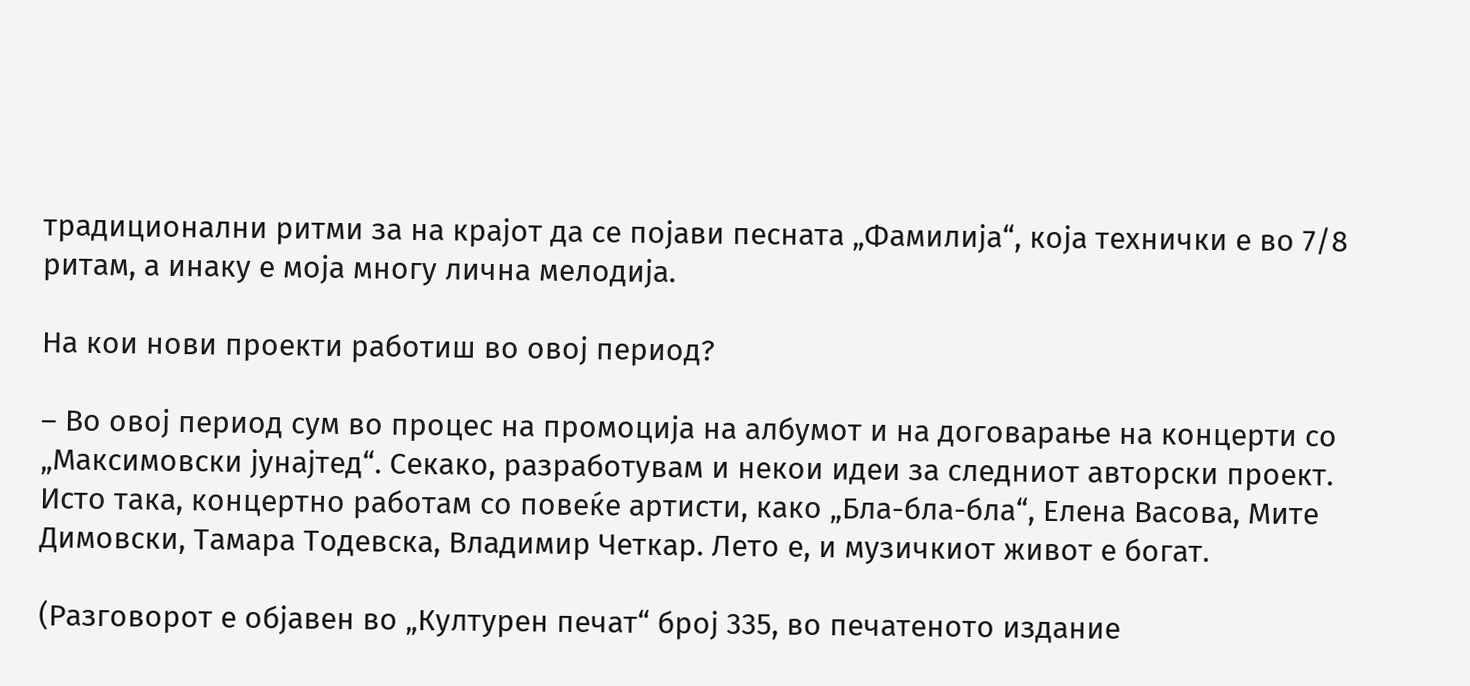традиционални ритми за на крајот да се појави песната „Фамилија“, која технички е во 7/8 ритам, а инаку е моја многу лична мелодија.

На кои нови проекти работиш во овој период?

– Во овој период сум во процес на промоција на албумот и на договарање на концерти со „Максимовски јунајтед“. Секако, разработувам и некои идеи за следниот авторски проект. Исто така, концертно работам со повеќе артисти, како „Бла-бла-бла“, Елена Васова, Мите Димовски, Тамара Тодевска, Владимир Четкар. Лето е, и музичкиот живот е богат.

(Разговорот е објавен во „Културен печат“ број 335, во печатеното издание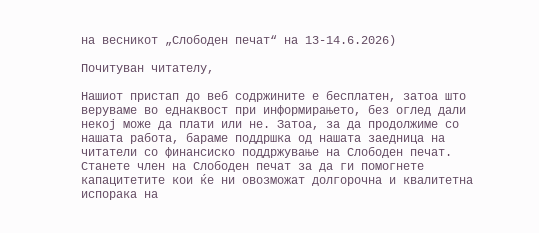на весникот „Слободен печат“ на 13-14.6.2026)

Почитуван читателу,

Нашиот пристап до веб содржините е бесплатен, затоа што веруваме во еднаквост при информирањето, без оглед дали некој може да плати или не. Затоа, за да продолжиме со нашата работа, бараме поддршка од нашата заедница на читатели со финансиско поддржување на Слободен печат. Станете член на Слободен печат за да ги помогнете капацитетите кои ќе ни овозможат долгорочна и квалитетна испорака на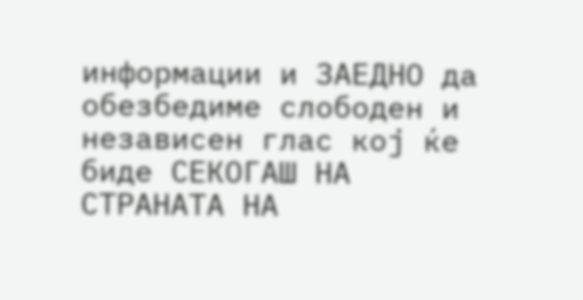информации и ЗАЕДНО да обезбедиме слободен и независен глас кој ќе биде СЕКОГАШ НА СТРАНАТА НА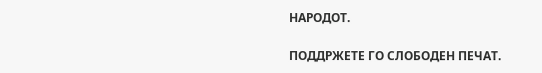НАРОДОТ.

ПОДДРЖЕТЕ ГО СЛОБОДЕН ПЕЧАТ.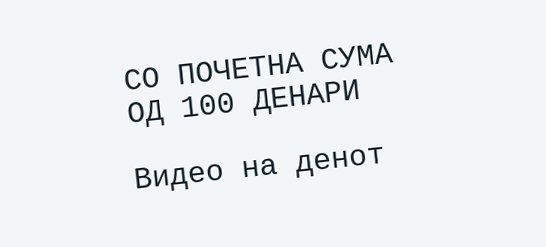СО ПОЧЕТНА СУМА ОД 100 ДЕНАРИ

Видео на денот